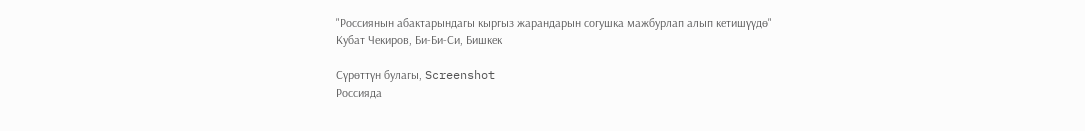"Россиянын абактарындагы кыргыз жарандарын согушка мажбурлап алып кетишүүдө"
Кубат Чекиров, Би-Би-Си, Бишкек

Сүрөттүн булагы, Screenshot
Россияда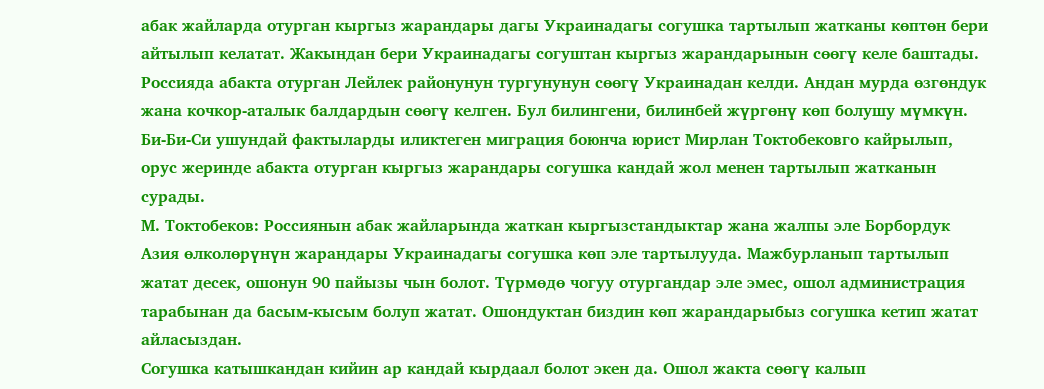абак жайларда отурган кыргыз жарандары дагы Украинадагы согушка тартылып жатканы көптөн бери айтылып келатат. Жакындан бери Украинадагы согуштан кыргыз жарандарынын сөөгү келе баштады. Россияда абакта отурган Лейлек районунун тургунунун сөөгү Украинадан келди. Андан мурда өзгөндук жана кочкор-аталык балдардын сөөгү келген. Бул билингени, билинбей жүргөнү көп болушу мүмкүн.
Би-Би-Си ушундай фактыларды иликтеген миграция боюнча юрист Мирлан Токтобековго кайрылып, орус жеринде абакта отурган кыргыз жарандары согушка кандай жол менен тартылып жатканын сурады.
М. Токтобеков: Россиянын абак жайларында жаткан кыргызстандыктар жана жалпы эле Борбордук Азия өлколөрүнүн жарандары Украинадагы согушка көп эле тартылууда. Мажбурланып тартылып жатат десек, ошонун 90 пайызы чын болот. Түрмөдө чогуу отургандар эле эмес, ошол администрация тарабынан да басым-кысым болуп жатат. Ошондуктан биздин көп жарандарыбыз согушка кетип жатат айласыздан.
Согушка катышкандан кийин ар кандай кырдаал болот экен да. Ошол жакта сөөгү калып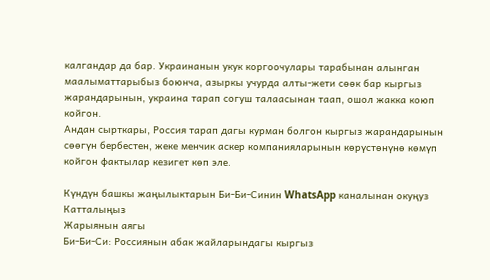калгандар да бар. Украинанын укук коргоочулары тарабынан алынган маалыматтарыбыз боюнча, азыркы учурда алты-жети сөөк бар кыргыз жарандарынын, украина тарап согуш талаасынан таап, ошол жакка коюп койгон.
Андан сырткары, Россия тарап дагы курман болгон кыргыз жарандарынын сөөгүн бербестен, жеке менчик аскер компанияларынын көрүстөнүнө көмүп койгон фактылар кезигет көп эле.

Күндүн башкы жаңылыктарын Би-Би-Синин WhatsApp каналынан окуңуз
Катталыңыз
Жарыянын аягы
Би-Би-Си: Россиянын абак жайларындагы кыргыз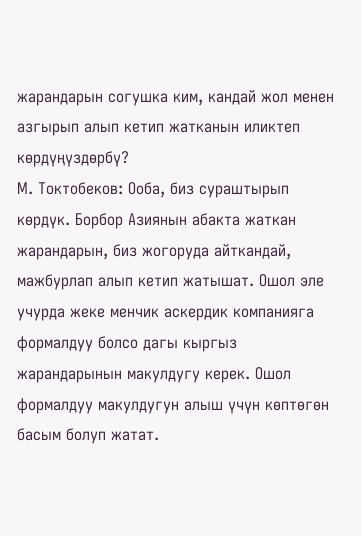жарандарын согушка ким, кандай жол менен азгырып алып кетип жатканын иликтеп көрдүңүздөрбү?
М. Токтобеков: Ооба, биз сураштырып көрдүк. Борбор Азиянын абакта жаткан жарандарын, биз жогоруда айткандай, мажбурлап алып кетип жатышат. Ошол эле учурда жеке менчик аскердик компанияга формалдуу болсо дагы кыргыз жарандарынын макулдугу керек. Ошол формалдуу макулдугун алыш үчүн көптөгөн басым болуп жатат.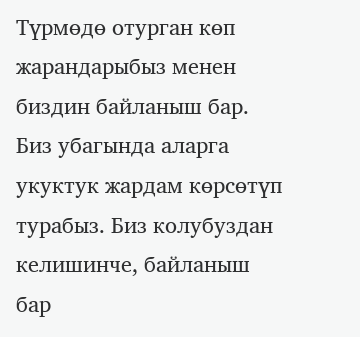Түрмөдө отурган көп жарандарыбыз менен биздин байланыш бар. Биз убагында аларга укуктук жардам көрсөтүп турабыз. Биз колубуздан келишинче, байланыш бар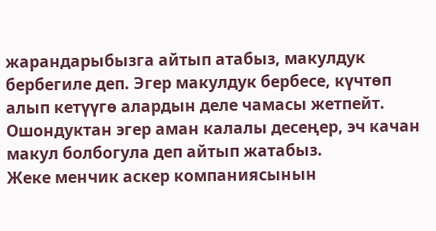жарандарыбызга айтып атабыз, макулдук бербегиле деп. Эгер макулдук бербесе, күчтөп алып кетүүгө алардын деле чамасы жетпейт. Ошондуктан эгер аман калалы десеңер, эч качан макул болбогула деп айтып жатабыз.
Жеке менчик аскер компаниясынын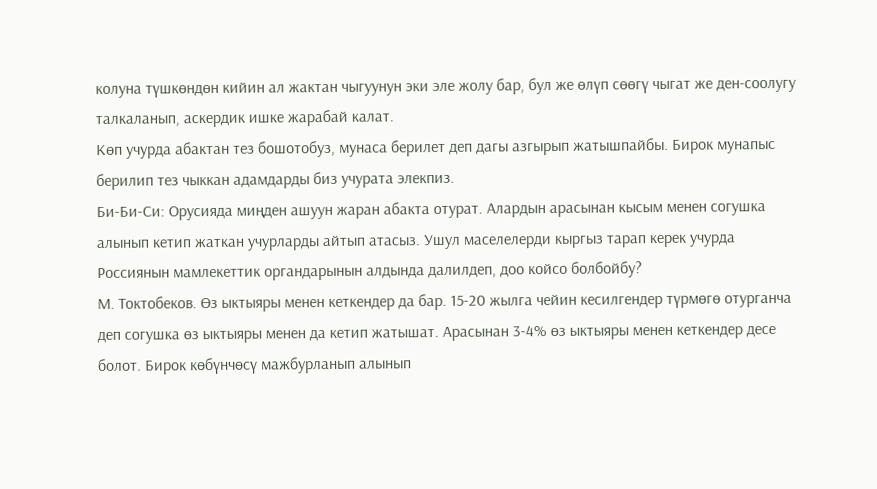колуна түшкөндөн кийин ал жактан чыгуунун эки эле жолу бар, бул же өлүп сөөгү чыгат же ден-соолугу талкаланып, аскердик ишке жарабай калат.
Көп учурда абактан тез бошотобуз, мунаса берилет деп дагы азгырып жатышпайбы. Бирок мунапыс берилип тез чыккан адамдарды биз учурата элекпиз.
Би-Би-Си: Орусияда миңден ашуун жаран абакта отурат. Алардын арасынан кысым менен согушка алынып кетип жаткан учурларды айтып атасыз. Ушул маселелерди кыргыз тарап керек учурда Россиянын мамлекеттик органдарынын алдында далилдеп, доо койсо болбойбу?
М. Токтобеков. Өз ыктыяры менен кеткендер да бар. 15-20 жылга чейин кесилгендер түрмөгө отурганча деп согушка өз ыктыяры менен да кетип жатышат. Арасынан 3-4% өз ыктыяры менен кеткендер десе болот. Бирок көбүнчөсү мажбурланып алынып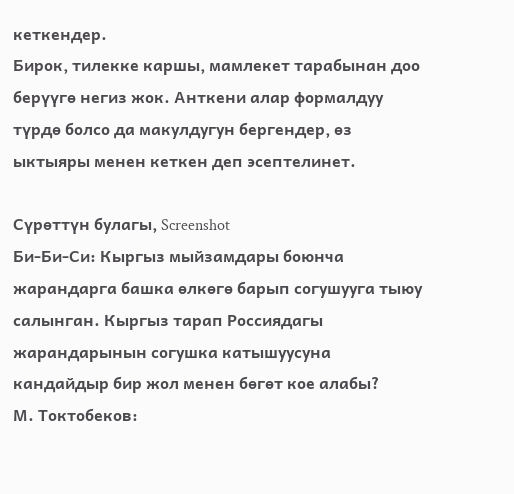кеткендер.
Бирок, тилекке каршы, мамлекет тарабынан доо берүүгө негиз жок. Анткени алар формалдуу түрдө болсо да макулдугун бергендер, өз ыктыяры менен кеткен деп эсептелинет.

Сүрөттүн булагы, Screenshot
Би-Би-Си: Кыргыз мыйзамдары боюнча жарандарга башка өлкөгө барып согушууга тыюу салынган. Кыргыз тарап Россиядагы жарандарынын согушка катышуусуна кандайдыр бир жол менен бөгөт кое алабы?
М. Токтобеков: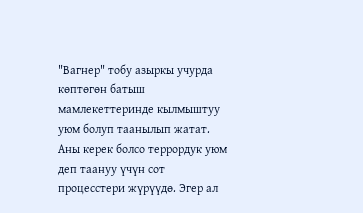"Вагнер" тобу азыркы учурда көптөгөн батыш мамлекеттеринде кылмыштуу уюм болуп таанылып жатат. Аны керек болсо террордук уюм деп таануу үчүн сот процесстери жүрүүдө. Эгер ал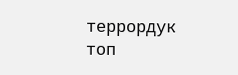террордук топ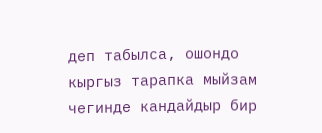деп табылса, ошондо кыргыз тарапка мыйзам чегинде кандайдыр бир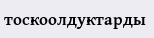тоскоолдуктарды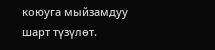коюуга мыйзамдуу шарт түзүлөт.